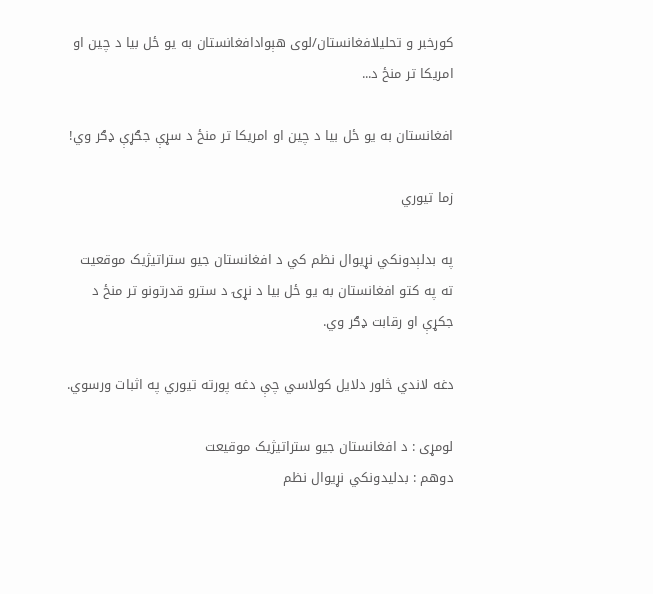کورخبر و تحلیلافغانستان/لوی هېوادافغانستان به یو ځل بیا د چین او امریکا تر منځ د...

افغانستان به یو ځل بیا د چین او امریکا تر منځ د سړې جګړې ډګر وي!

زما تیوري

په بدلېدونکي نړیوال نظم کي د افغانستان جیو ستراتيژیک موقعیت ته په کتو افغانستان به یو ځل بیا د نړۍ د سترو قدرتونو تر منځ د جکړې او رقابت ډګر وي.

دغه لاندي څلور دلایل کولاسي چې دغه پورته تیوري په اثبات ورسوي.

لومړی : د افغانستان جیو ستراتيژیک موقیعت
دوهم : بدلیدونکي نړیوال نظم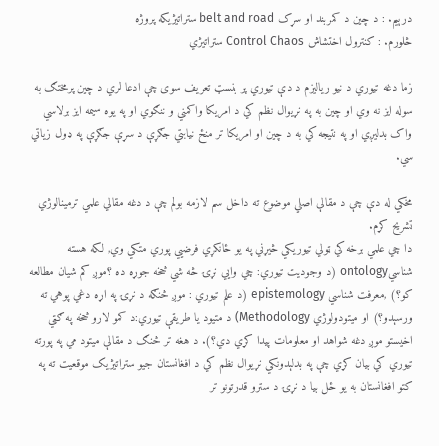درېيم. : د چین د کمربند او سړک belt and road ستراتيژیکه پروژه
څلورم. : کنترول اختشاش Control Chaos ستراتيژي

زما دغه تیوري د نیو ریالیزم د دې تیوري پر بنسټ تعریف سوی چې ادعا لري‌ د چین پرمختګ به سوله ایز نه وي او چین به په نړیوال نظم کي د امریکا واکمني و ننګوي او په یوه سیمه ایز برلاسي واک بدلیږي او په نتیجه کي به د چین او امریکا تر منځ نیابتي جګړې د سړې جګړې په ډول زیاتي سي.

مخکي له دې چې د مقالې اصلي موضوع ته داخل سم لازمه بولم چې د دغه مقالي علمي ترمینالوژي تشریح کړم.
دا چي علمي برخه کي ټولي تیوریکي څیړني په یو ځانکړي فرضيي پوري‌ متکي وي, لکه هسته شناسيontology (د وجودیت تیوري: چي وايي‌ نړۍ څه شي څخه جوړه ده ؟‌موږ کم شیان مطالعه کو؟) ,معرفت شناسي epistemology (د علم تیوري : موږ څنګه د نړۍ په اړه دغي پوهي ته ورسېدو؟) او میتودولوژي Methodology) د متیود یا طریقې تیوري:د کمو لارو څخه په ګټي اخیستو موږ دغه شواهد او معلومات پیدا کړي دي؟). د هغه تر څنګ د مقالې میتود مي په پورته تیوري کي بیان کړي چې په بدلېدونکي نړیوال نظم کي د افغانستان جیو ستراتيژیک موقعیت ته په کتو افغانستان به یو ځل بیا د نړۍ د سترو قدرتونو تر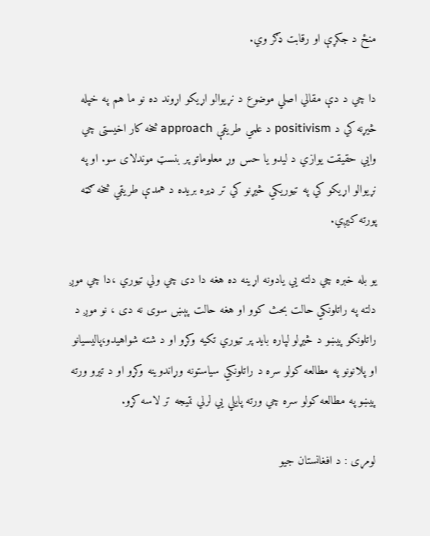منځ د جکړې او رقابت ډګر وي.

دا چي د دې مقالي اصلي موضوع د نړیوالو اړیکو اړوند ده نو ما هم په خپله څیړنه کي د positivism د علمي طریقې approach څخه کار اخیستی چي وايي حقیقت یوازي د لیدو یا حس وړ معلوماتو پر بنسټ موندلای سو. او په نړیوالو اړیکو کي په تیوریکي څیړنو کي تر ډیره بریده د همدې طریقي څخه ګټه پورته کیږي.

یو بله خبره چي دلته يي یادونه اړینه ده هغه دا دی چي ولي تیوري ‌،‌دا چي موږ دلته په راتلونکي حالت بحث کوو او هغه حالت پېښ سوی نه دی ، نو موږ د راتلونکو پيښو د څیړلو لپاره باید پر تیوري تکیه وکړو او د شته شواهیدو،‌پالیسیانو او پلانونو په مطالعه کولو سره د راتلونکي سیاستونه وړاندوینه وکړو او د تیرو ورته پيښو په مطالعه کولو سره چي ورته پایلي يي لرلي نتیجه تر لاسه کړو.

لومړی : د افغانستان جیو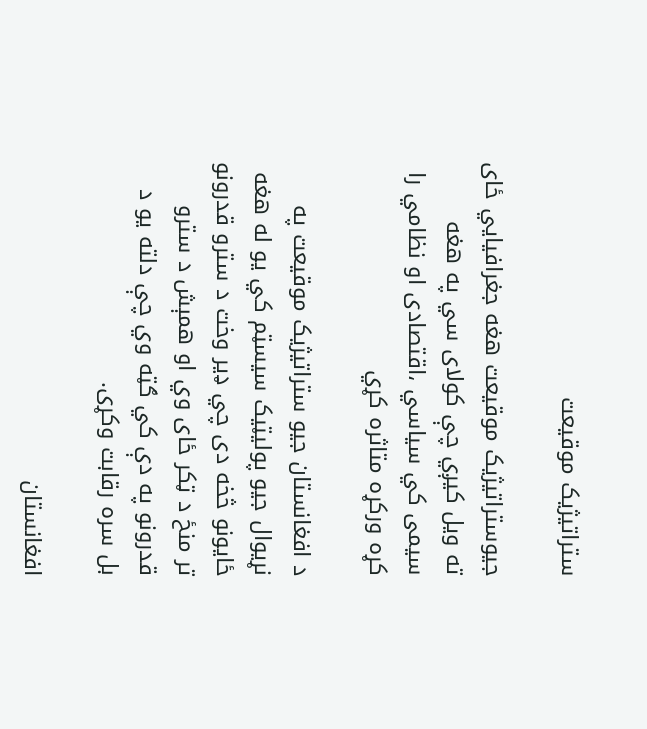ستراتيژیک موقیعت

جیوستراتيژيک موقیعت هغه جغرافيايي ځای ته ویل کیږي چې کولای سي په هغه سیمی کي سیاسي ،‌اقتصادی او نظامي را کړه ورکړه متاثره کړي

د افغانستان جیو ستراتيژيک موقیعت په نړیوال جیو پولیټیک سیسټم کي یو له هغه ځایونو څخه دی چي ډیر وخت د سترو قدرونو تر منځ د ټکر ځای وي او همېش د سترو قدرونو په دې کي ګټه وي چې دلته یو د بل سره رقابت وکړی.

افغانستان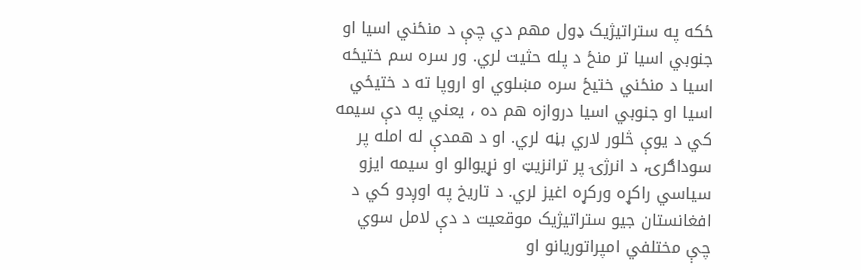ځکه په ستراتيژیک ډول مهم دي چې د منځني اسیا او جنوبي اسیا تر منځ د پله حثیت لري. ور سره سم ختیځه اسیا د منځني ختیځ سره مښلوي او اروپا ته د ختیځي اسیا او جنوبي اسیا دروازه هم ده ، یعني په دې سیمه کي د یوې څلور لاري بڼه لري. او د همدې له امله پر سوداګرۍ، د انرژۍ پر ترانزیټ او نړیوالو او سیمه ایزو سیاسي راکړه ورکړه اغیز لري. د تاریخ په اوږدو کي د افغانستان جیو ستراتيژيک موقعیت د دې لامل سوي چې مختلفي امپراتوریانو او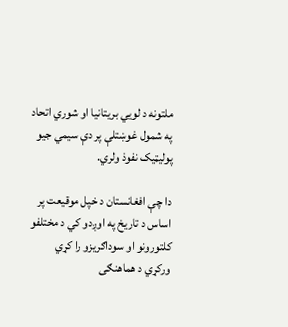ملتونه د لويي بریتانیا او شوري اتحاد په شمول غوښتلې پر دې سیمي جیو پولیټیک نفوذ ولري.

دا چې افغانستان د خپل موقیعت پر اساس د تاریخ په اوږدو کي د مختلفو کلتورونو او سوداګریزو را کړي ورکړي د هماهنګی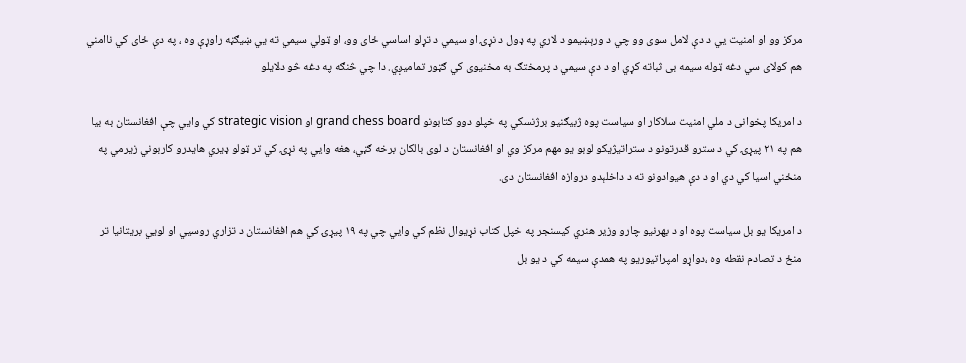مرکز وو او امنیت يي د دې لامل سوی وو چي د ورېښیمو د لاري په ډول د نړۍ او سیمي د تړلو اساسي ځای وو، او ټولي سیمي ته يي ښيګڼه راوړې وه ، په دې ځای کي ناامني هم کولای سي دغه ټوله سیمه بی ثباته کړي او د دې سیمي د پرمختګ به مخنیوی کي ګټور تمامیږي. دا چي څنګه په دغه څو دلایلو

د امریکا پخوانی د ملي امنیت سلاکار او سیاست پوه ژبیګنیو برژنسکي په خپلو دوو کتابونو grand chess board او strategic vision کي وايي چې افغانستان به بیا هم په ۲۱ پيړۍ کي د سترو قدرتونو د ستراتيژيکو لوبو یو مهم مرکز وي او افغانستان د لوی بالکان برخه ګڼي، هغه وايي په نړۍ کي تر ټولو ډیري هایدرو کاربوني زیرمي په منځني اسیا کي دي او د دې هیوادونو ته د داخلېدو دروازه افغانستان دی.

د امریکا یو بل سیاست پوه او د بهرنیو چارو وزیر هنري کیسنجر په خپل کتاب نړیوال نظم کي وايي چي په ۱۹ پيړۍ کي هم افغانستان د تزاري روسيي او لويي بریتانیا تر منځ د تصادم نقطه وه ،‌دواړو امپراتیوریو په همدې سیمه کي د یو بل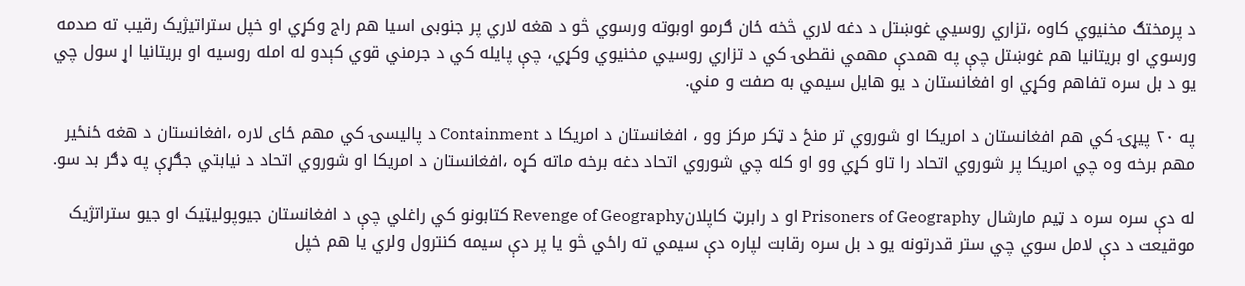د پرمختګ مخنیوي کاوه ،‌تزاري‌ روسيي غوښتل د دغه لاري څخه ځان ګرمو اوبوته ورسوي څو د هغه لاري پر جنوبی اسیا هم راج وکړي او خپل ستراتیژيک رقیب ته صدمه ورسوي‌ او بریتانیا هم غوښتل چې په همدې مهمي نقطۍ کي د تزاري روسيي مخنیوي وکړي، چې پایله کي د جرمني قوي کېدو له امله روسیه او بریتانیا اړ سول چي یو د بل سره تفاهم وکړي او افغانستان د یو هایل سیمي به صفت و مني.

په ۲۰ پيړۍ کي هم افغانستان د امریکا او شوروي تر منځ د ټکر مرکز وو ، افغانستان د امریکا د Containment د پالیسۍ کي مهم ځای لاره ،‌افغانستان د هغه ځنځیر مهم برخه وه چي امریکا پر شوروي اتحاد را تاو کړي وو او کله چي شوروي اتحاد دغه برخه ماته کړه ،‌افغانستان د امریکا او شوروي اتحاد د نیابتي جګړې په ډګر بد سو.

له دې سره سره د ټیم مارشال Prisoners of Geography او د رابرټ کاپلانRevenge of Geography کتابونو کي راغلي چې د افغانستان جیوپولیټیک او جیو ستراتژيک موقیعت د دې لامل سوي چي ستر قدرتونه یو د بل سره رقابت لپاره دې سیمي ته راځي څو یا پر دې سیمه کنترول ولري یا هم خپل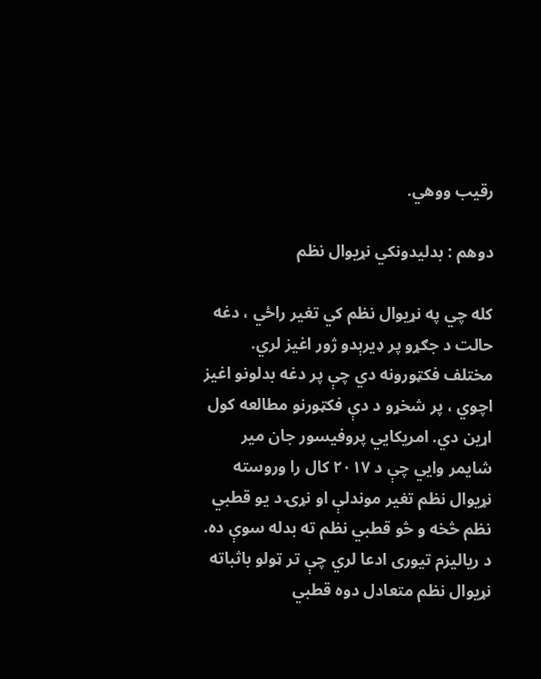رقیب ووهي.

دوهم : بدلیدونکي نړیوال نظم

کله چي په نړیوال نظم کي تغیر راځي ، دغه حالت د جګړو پر ډیرېدو ژور اغیز لري. مختلف فکټورونه دي چې پر دغه بدلونو اغیز اچوي ، پر شخړو د دې فکټورنو مطالعه کول اړین دي. امریکايي پروفیسور جان میر شایمر وايي چې د ۲۰۱۷ کال را وروسته نړیوال نظم تغیر موندلې او نړۍ د یو قطبي نظم څخه و څو قطبي نظم ته بدله سوې ده. د ریالیزم تیوری ادعا لري چې تر ټولو باثباته نړیوال نظم متعادل دوه قطبي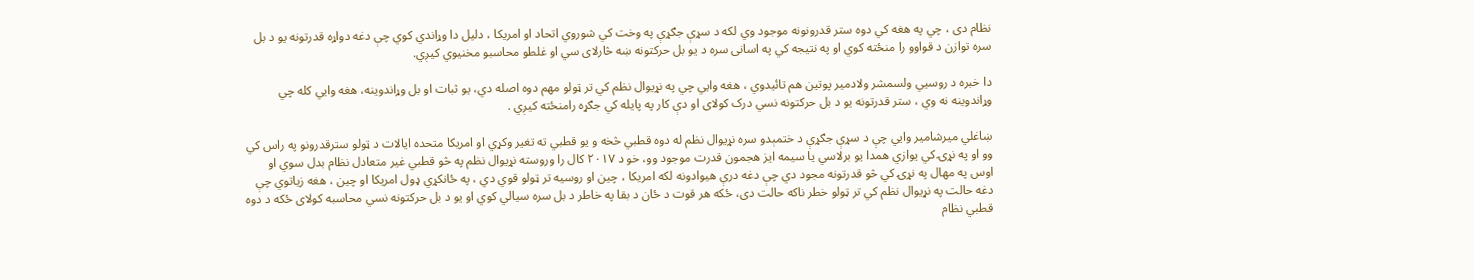نظام دی ، چي په هغه کي دوه ستر قدرونونه موجود وي لکه د سړې جګړې په وخت کي شوروي اتحاد او امریکا ،‌ دلیل دا وړاندي کوي چې دغه دواړه قدرتونه یو د بل سره توازن د قواوو را منځته کوي او په نتیجه کي په اسانی سره د یو بل حرکتونه ښه څارلای سي او غلطو محاسبو مخنیوي کیږي.

دا خبره د روسيي ولسمشر ولادمیر پوتین هم تائیدوي ، هغه وايي چي په نړیوال نظم کي تر ټولو مهم دوه اصله دي، یو ثبات او بل وړاندوینه، هغه وايي کله چي وړاندوینه نه وي ، ستر قدرتونه یو د بل حرکتونه نسي درک کولای او دې کار په پایله کي جګړه رامنځته کیږي .

ښاغلي میرشامیر وايي چې د سړې جګړې د ختمېدو سره نړیوال نظم له دوه قطبي څخه و یو قطبي ته تغیر وکړي او امریکا متحده ایالات د ټولو سترقدرونو په راس کي وو او په نړۍ کي یوازي همدا یو برلاسي یا سیمه ایز هجمون قدرت موجود وو، خو د ۲۰۱۷ کال را وروسته نړیوال نظم په څو قطبي غیر متعادل نظام بدل سوي او اوس په مهال په نړۍ کي څو قدرتونه مجود دي چې دغه درې هیوادونه لکه امریکا ، چین او روسیه تر ټولو قوي دي ، په ځانکړي ډول امریکا او چین ، هغه زیاتوي چې دغه حالت په نړیوال نظم کي تر ټولو خطر ناکه حالت دی، ځکه هر قوت د ځان د بقا په خاطر د بل سره سیالي کوي او یو د بل حرکتونه نسي محاسبه کولای ځکه د دوه قطبي نظام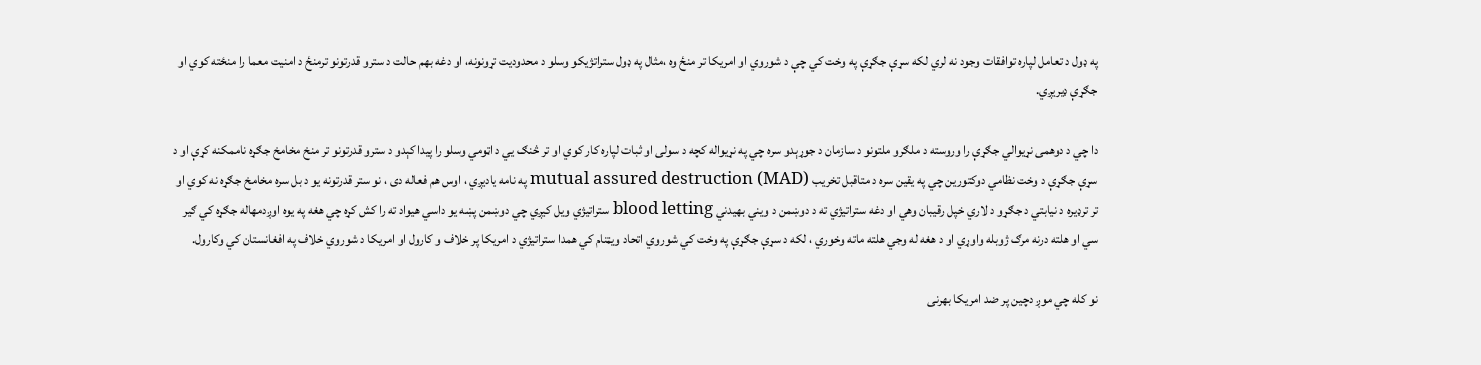په ډول د تعامل لپاره توافقات وجود نه لري لکه سړې جګړې په وخت کي چې د شوروي او امریکا تر منځ وه ،‌مثال په ډول ستراتژیکو وسلو د محدودیت تړونونه،‌ او دغه بهم حالت د سترو قدرتونو ترمنځ د امنیت معما را منځته کوي او جګړې ډیریږي.

دا چي د دوهمی نړیوالي جګړې را وروسته د ملګرو ملتونو د سازمان د جوړېدو سره چي په نړیواله کچه د سولی او ثبات لپاره کار کوي او تر څنګ يي د اټومي وسلو را پیدا کېدو د سترو قدرتونو تر منخ مخامخ جګړه ناممکنه کړې او د سړې جګړې د وخت نظامي دوکتورین چي په یقین سره د متاقبل تخریب mutual assured destruction (MAD) په نامه یادیږي ، اوس هم فعاله دی ، نو ستر قدرتونه یو د بل سره مخامخ جګړه نه کوي او تر ترډیره د نیابتي د جګړو د لاري خپل رقیبان وهي او دغه ستراتيژي ته د دوښمن د ویني بهیدني blood letting ستراتيژي‌ ویل کیږي چي دوښمن پښه یو داسي هیواد ته را کش کړه چي هغه په یوه اوږدمهاله جګړه کي ګیر سي‌ او هلته درنه مرګ ژوبله واوړي او د هغه له وجي هلته ماته وخوري ، لکه د سړې جګړې په وخت کي شوروي اتحاد ویټنام کي همدا ستراتيژي‌ د امریکا پر خلاف و کارول او امریکا د شوروي خلاف په افغانستان کي وکارول.

نو کله چي موږ دچین پر ضد امریکا بهرنی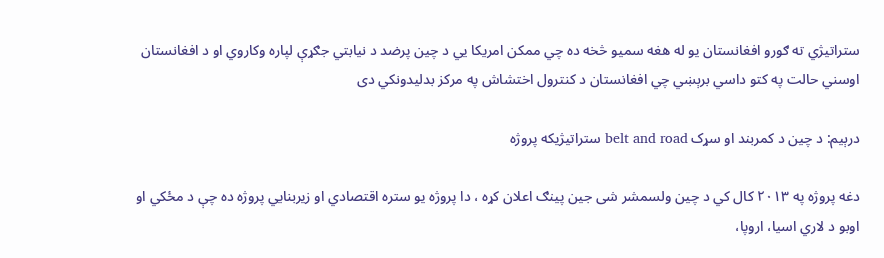ستراتیژي ته ګورو افغانستان یو له هغه سمیو څخه ده چي ممکن امریکا يي‌ د چین پرضد د نیابتي جګړې لپاره وکاروي او د افغانستان اوسني حالت په کتو داسي برېښي چي افغانستان د کنترول اختشاش په مرکز بدلیدونکي دی

درېيم: د چین د کمربند او سړک belt and road ستراتيژیکه پروژه

دغه پروژه په ۲۰۱۳ کال کي د چین ولسمشر شی جین پینګ اعلان کړه ، دا پروژه یو ستره اقتصادي او زیربنايي پروژه ده چې د مځکي او اوبو د لاري اسیا، اروپا،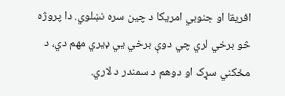افریقا او جنوبي امریکا د چین سره نښلوي. دا پروژه څو برخي لري چي دوې برخي يي ډیري مهم دي، د مځکني سړک او دوهم د سمندر د لاري.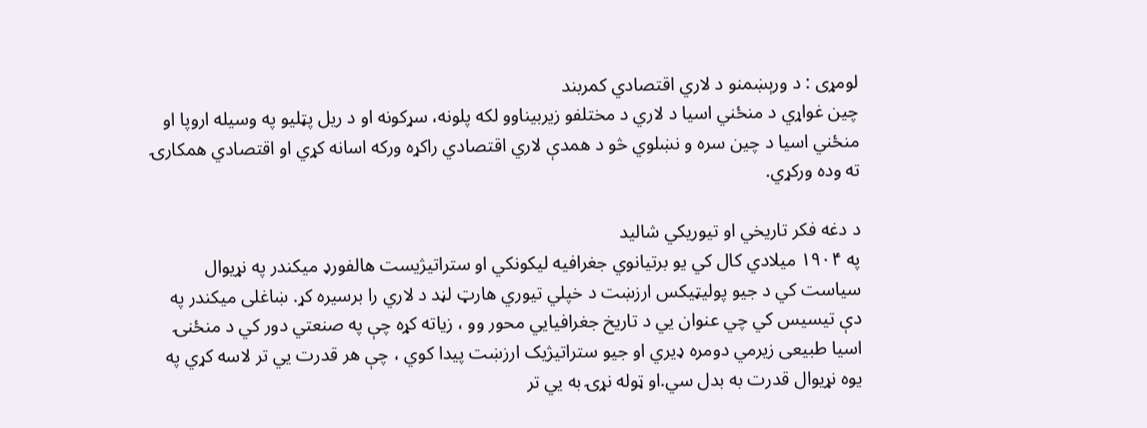لومړی : د ورېښمنو د لاري اقتصادي کمربند
چین غواړي د منځني اسیا د لاري د مختلفو زیربیناوو لکه پلونه، سړکونه او د ریل پټلیو په وسیله اروپا او منځني اسیا د چین سره و نښلوي څو د همدې لاري اقتصادي راکړه ورکه اسانه کړي او اقتصادي همکارۍ ته وده ورکړي.

د دغه فکر تاریخي او تیوریکي شالید
په ۱۹۰۴ میلادي کال کي یو برتیانوي جغرافیه لیکونکي او ستراتيژيست هالفورډ میکندر په نړیوال سیاست کي د جیو پولیټیکس ارزښت د خپلي تیوري هارټ لڼد د لاري را برسیره کړ. ښاغلی میکندر په دې تیسیس کي چي عنوان يي د تاریخ جغرافیايي محور وو ، زیاته کړه چې په صنعتي دور کي د منځنۍ اسیا طبیعی زیرمي دومره ډیري او جیو ستراتيژيک ارزښت پیدا کوي ، چې هر قدرت يي تر لاسه کړي په یوه نړیوال قدرت به بدل سي.او ټوله نړۍ به يي تر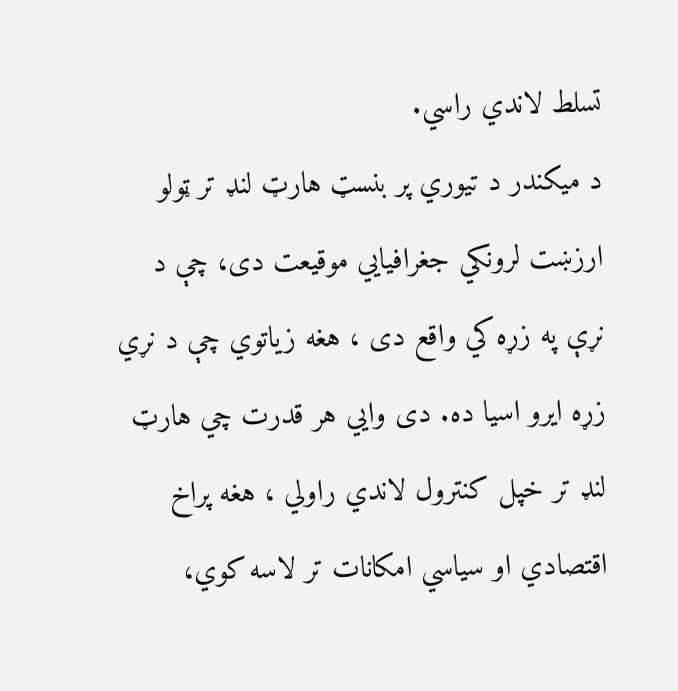تسلط لاندي راسي.
د میکندر د تیوري پر بنسټ هارټ لنډ تر ټولو ارزښت لرونکي جغرافیايي موقیعت دی، چې د نړې په زړه کي واقع دی ، هغه زیاتوي چې د نړي زړه ایرو اسیا ده. دی وايي هر قدرت چي هارټ لنډ تر خپل کنترول لاندي راولي ، هغه پراخ اقتصادي او سیاسي امکانات تر لاسه کوي،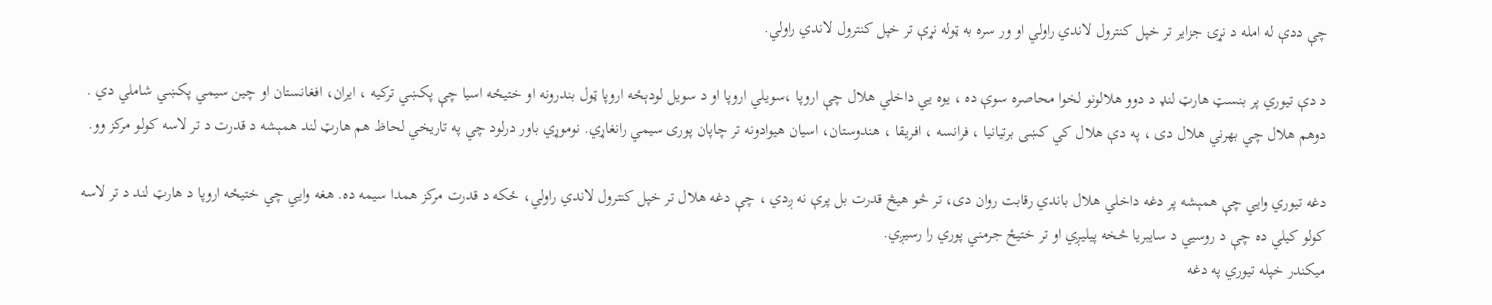چې ددې له امله د نړۍ جزایر تر خپل کنترول لاندي راولي او ور سره به ټوله نړې تر خپل کنترول لاندي راولي.

د دې تیوري پر بنسټ هارټ لنډ د دوو هلالونو لخوا محاصره سوې ده ، یوه يي داخلي هلال چې اروپا ،سویلي اروپا او د سویل لودېځه اروپا ټول بندرونه او ختیځه اسیا چې پکښي ترکیه ، ایران، افغانستان او چین سیمي پکښي شاملي دي . دوهم هلال چي بهرني هلال دی ، په دې هلال کي کښی برتیانیا ، فرانسه ، افریقا ، هندوستان، اسیان هیوادونه تر چاپان پوری سیمي رانغاړي. نوموړي باور درلود چي په تاریخي لحاظ هم هارټ لند همېشه د قدرت د تر لاسه کولو مرکز وو.

دغه تیوري وايي چې همېشه پر دغه داخلي هلال باندي رقابت روان دی، تر څو هیڅ قدرت بل پرې نه ږدي ، چې دغه هلال تر خپل کنترول لاندي راولي، ځکه د قدرت مرکز همدا سیمه ده. هغه وايي چي ختیځه اروپا د هارټ لند د تر لاسه کولو کیلي ده چې د روسيي د سایبریا څخه پیلیږي او تر ختیځ جرمني پوري را رسیږي.
میکندر خپله تیوري په دغه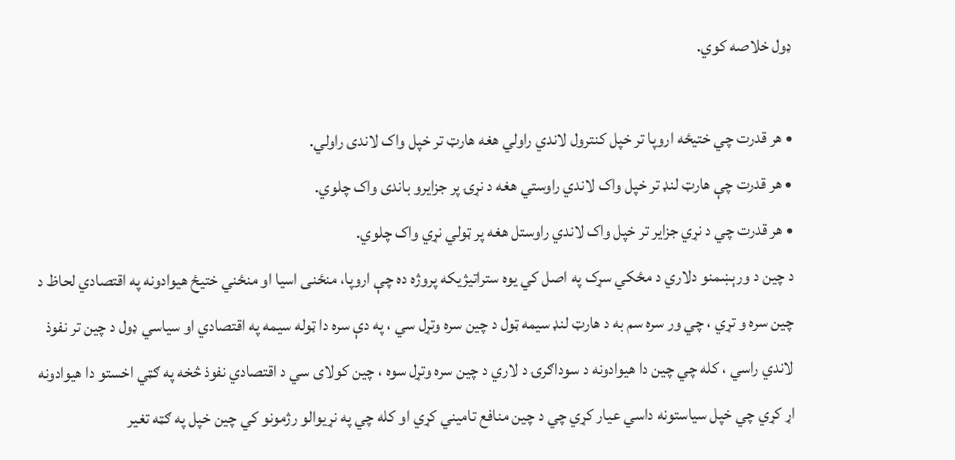ډول خلاصه کوي.

• هر قدرت چي ختیځه اروپا تر خپل کنترول لاندي راولي هغه هارټ تر خپل واک لاندی راولي.
• هر قدرت چې هارټ لنډ تر خپل واک لاندي راوستي هغه د نړۍ پر جزایرو باندی واک چلوي.
• هر قدرت چي د نړي جزایر تر خپل واک لاندي راوستل هغه پر ټولي نړي واک چلوي.
د چین د ورېښمنو دلاري د مځکي سړک په اصل کي یوه ستراتيژيکه پروژه ده چې اروپا، منځنی اسیا او منځني ختیځ هیوادونه په اقتصادي لحاظ د چین سره و تړي ، چي ور سره سم به د هارټ لنډ سیمه ټول د چین سره وتړل سي ، په دې سره دا ټوله سیمه په اقتصادي او سیاسي ډول د چین تر نفوذ لاندي راسي ، کله چي چین دا هیوادونه د سوداګرۍ د لاري د چین سره وتړل سوه ، چین کولای سي د اقتصادي‌ نفوذ څخه په ګټي اخستو دا هیوادونه اړ کړي چي خپل سیاستونه داسي عیار کړي چي د چین منافع تامیني کړي او کله چي په نړیوالو رژمونو کي چین خپل په ګټه تغیر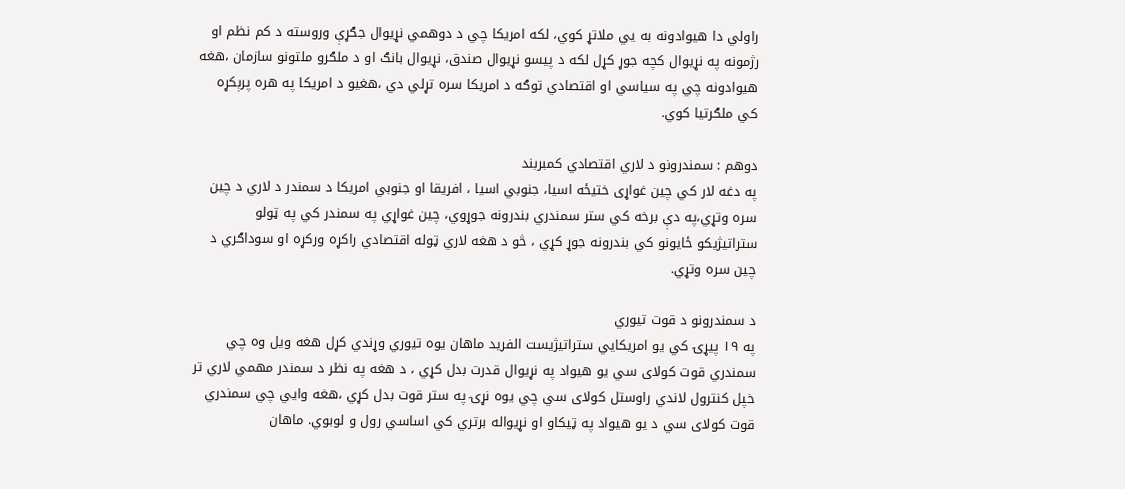راولي دا هیوادونه به يي ملاتړ کوي،‌ لکه امریکا چي د دوهمي نړیوال جګړې وروسته د کم نظم او رژمونه په نړیوال کچه جوړ کړل لکه د پيسو نړیوال صندق،‌ نړیوال بانګ او د ملګرو ملتونو سازمان ،‌هغه هیوادونه چي په سیاسي او اقتصادي توګه د امریکا سره تړلي دي ،‌هغیو د امریکا په هره پرېکړه کي ملګرتیا کوي.

دوهم : سمندرونو د لاري اقتصادي کمبربند
په دغه لار کي چین غواړی ختیځه اسیا، جنوبي اسیا ، افریقا او جنوبي امریکا د سمندر د لاري د چین سره وتړي،‌په دې برخه کي ستر سمندري بندرونه جوړوي،‌ چین غواړي په سمندر کي په ټولو ستراتيژيکو ځایونو کي بندرونه جوړ کړي ، څو د هغه لاري ټوله اقتصادي راکړه ورکړه او سوداګري د چین سره وتړي.

د سمندرونو د قوت تیوري
په ۱۹ پيړۍ کي یو امریکايي‌ ستراتيژيست الفرید ماهان یوه تیوري وړندي کړل هغه ویل وه چي سمندري قوت کولای سي یو هیواد په نړیوال قدرت بدل کړي ، د هغه په نظر د سمندر مهمي لاري تر خپل کنترول لاندي راوستل کولای سي چي یوه نړۍ په ستر قوت بدل کړي ،‌هغه وايي چي سمندري قوت کولای سي د یو هیواد په ټیکاو او نړیواله برتري کي اساسي رول و لوبوي. ماهان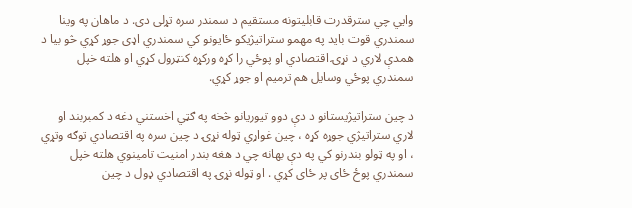وايي‌ چي‌ سترقدرت قابلیتونه مستقیم د سمندر سره تړلی دی. د ماهان په وینا سمندري قوت باید په مهمو ستراتيژيکو ځایونو کي سمندري اډی جوړ کړي څو بیا د همدې لاري د نړۍ اقتصادي او پوځي را کړه ورکړه کنټرول کړي او هلته خپل سمندري پوځي وسایل هم ترمیم او جوړ کړي.

د چین ستراتيژيستانو د دې دوو تیوریانو څخه په ګټي اخستني دغه د کمبربند او لاري ستراتيژي جوړه کړه ، چین غواړي ټوله نړۍ د چین سره په اقتصادي توګه وتړي ، او په ټولو بندرنو کي‌ په دې بهانه چي‌ د هغه بندر امنیت تامینوي هلته خپل سمندري پوځ ځای پر ځای کړي . او ټوله نړۍ په اقتصادي ډول د چین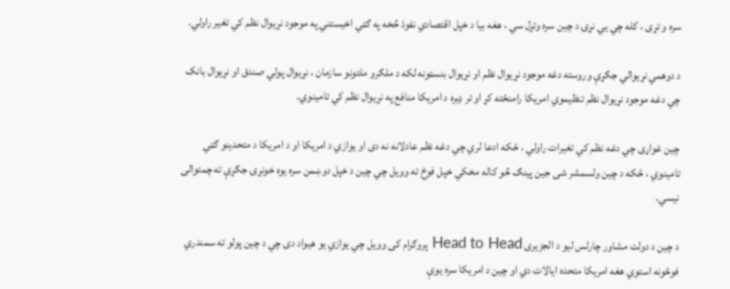سره و تړی ، کله چي‌ يي‌ نړۍ د چین سره وتړل سي ، هغه بیا د خپل اقتصادي نفوذ څخه په ګټي‌ اخیستني په موجود نړیوال نظم کي تغیر راولي.

د دوهمي نړیوالي جګړې وروسته دغه موجود نړیوال نظم او نړیوال بنسټونه لکه د ملګرو ملتونو سازمان ، نړیوال پولي صندق او نړیوال بانک چي دغه موجود نړیوال نظم تنظیموي امریکا رامنځته کړ او تر ډیره د امریکا منافع په نړیوال نظم کي تامینوي.

چین غواړی چي دغه نظم کي تغیرات راولي ، ځکه ادعا لري‌ چي دغه نظم عادلانه نه دی او یوازي د امریکا او د امریکا د متحدینو ګټي تامینوي ، ځکه د چین ولسمشر شی جین پینګ څو کاله مخکي خپل فوځ ته وویل چي چین د خپل دوښمن سره یوه خونړۍ جګړې ته چمتوالی نیسي.

د چین د دولت مشاور چارلس لیو د الجزیری Head to Head پروګرام کی وویل چي یوازي یو هیواد دی چي د چین پولو ته سمندري فوځونه استوي هغه امریکا متحده ایالات دي‌ او چین د امریکا سره یوې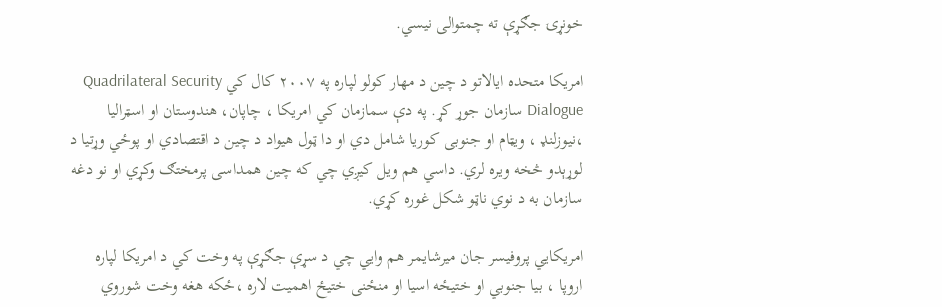خونړۍ جګړې ته چمتوالی نیسي.

امریکا متحده ایالاتو د چین د مهار کولو لپاره په ۲۰۰۷ کال کي Quadrilateral Security Dialogue سازمان جوړ کړ. په دې سمازمان کي امریکا ، چاپان، هندوستان او اسټرالیا ،‌نیوزلنډ ، ویټام او جنوبی کوریا شامل دي او دا ټول هیواد د چین د اقتصادي او پوځي وړتیا د لوړېدو څخه ویره لري. داسي‌ هم ویل کیږي چي که چین همداسی پرمختګ وکړي او نو دغه سازمان به د نوي ناټو شکل غوره کړي.

امریکايي پروفیسر جان میرشایمر هم وايي چي‌ د سړې جګړې په وخت کي‌ د امریکا لپاره اروپا ، بیا جنوبي او ختیځه اسیا او منځنی ختیځ اهمیت لاره ،ځکه هغه وخت شوروي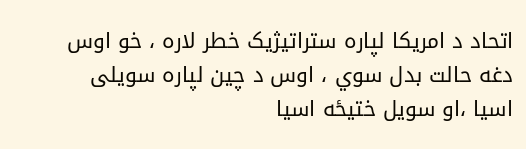اتحاد د امریکا لپاره ستراتيژيک خطر لاره ، خو اوس دغه حالت بدل سوي ، اوس د چین لپاره سویلی اسیا ،‌او سویل ختیځه اسیا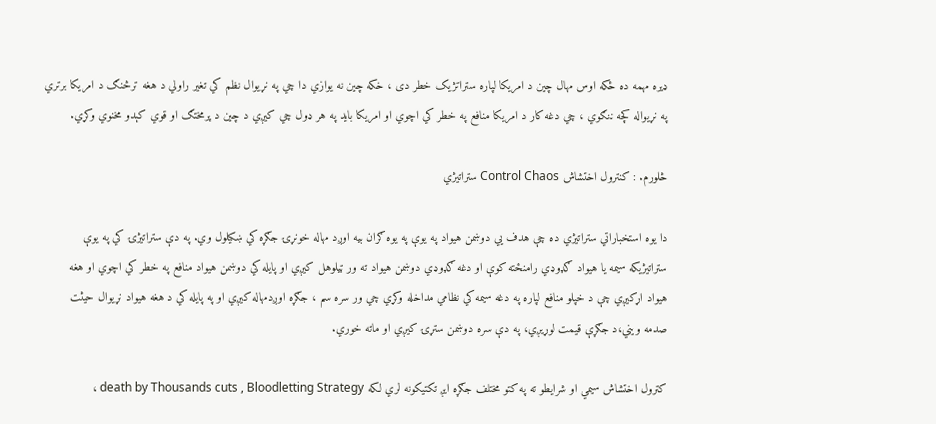ډیره مهمه ده ځکه اوس مهال چین د امریکا لپاره ستراتژيک خطر دی ، خکه چین نه یوازي دا چي په نړیوال نظم کي تغیر راولي د هغه ترڅنګ د امریکا برتري په نړیواله کچه ننګوي ، چي دغه کار د امریکا منافع په خطر کي اچوي او امریکا باید په هر ډول چي کیږي د چین د پرمختګ او قوي کېدو مخنوي وکړي.

څلورم. : کنترول اختشاش Control Chaos ستراتيژي

دا یوه استخباراتي ستراتيژي ده چې هدف يي دوښمن هیواد په یوې په یوه ګران بیه اوږد مهاله خونړۍ جګړه کي ښکیلول وي. په دې ستراتیژۍ کي په یوې ستراتيژيکه سیمه یا هیواد ګډوډي رامنځته کوې او دغه ګډوډي دوښمن هیواد ته ور ټیلوهل کیږي او پایله کي دوښمن هیواد منافع په خطر کي اچوي او هغه هیواد اړکیږي چې د خپلو منافع لپاره په دغه سیمه کي نظامي مداخله وکړي چي ور سره سم ، جګړه اوږدمهاله کیږي او په پایله کي د هغه هیواد نړیوال حیثت صدمه ویني،‌د جګړې قیمت لوړیږي، په دې سره دوښمن ستړۍ کیږي او ماته خوري.

کترول اختشاش سیمي او شرایطو ته په کتو مختلف جګړه ایږ تکتیکونه لري لکه death by Thousands cuts , Bloodletting Strategy ،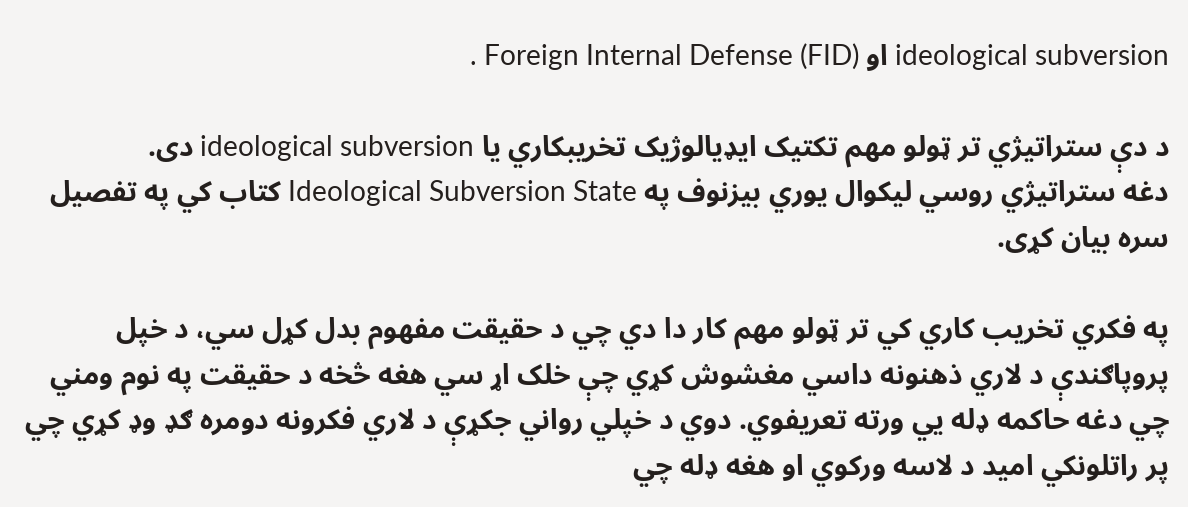ideological subversion او Foreign Internal Defense (FID) .

د دې ستراتيژي تر ټولو مهم تکتیک ایډیالوژیک تخریبکاري یا ideological subversion دی.
دغه ستراتيژي روسي لیکوال یوري بیزنوف په Ideological Subversion State کتاب کي په تفصیل سره بیان کړی.

په فکري تخریب کاري کي تر ټولو مهم کار دا دي چي د حقیقت مفهوم بدل کړل سي، د خپل پروپاګندې د لاري ذهنونه داسي مغشوش کړي چې خلک اړ سي هغه څخه د حقیقت په نوم ومني چي دغه حاکمه ډله يي ورته تعریفوي. دوي د خپلي رواني جکړې د لاري فکرونه دومره ګډ وډ کړي چي‌ پر راتلونکي امید د لاسه ورکوي او هغه ډله چي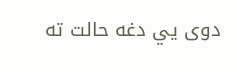دوی يي‌ دغه حالت ته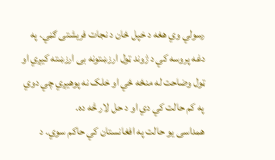رسولي وي هغه د خپل ځان د نجات فریشتی ګڼي. په دغه پروسه کي د ژوند ټول ارزښتونه بی ارزښته کیږي او ټول وضاحت له منځه ځي او خلک نه پوهیږي چي دوي په کم حالت کي دي او د حل لار څه ده.
همداسی یو حالت په افغانستان کي حاکم سوي. د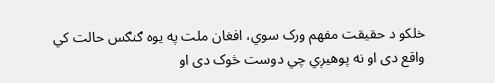خلکو د حقیقت مفهم ورک سوي، افغان ملت په یوه ګنګس حالت کي واقع دی او نه پوهیږي چي دوست څوک دی او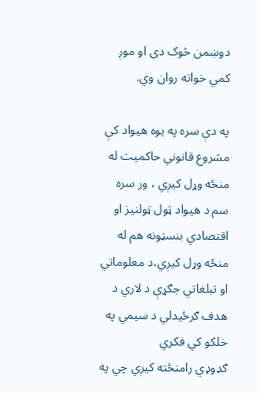دوښمن څوک دی او موږ کمي خواته روان وي.

په دې سره په یوه هیواد کې مشروع قانوني حاکمیت له منځه وړل کیږي ، ور سره سم د هیواد ټول ټولنیز او اقتصادي بنسټونه هم له منځه وړل کیږي،‌د معلوماتي او تبلغاتي جګړې د لاري د هدف ګرځيدلي د سیمي په خلکو کي فکري
ګډوډي رامنځته کیږي چي په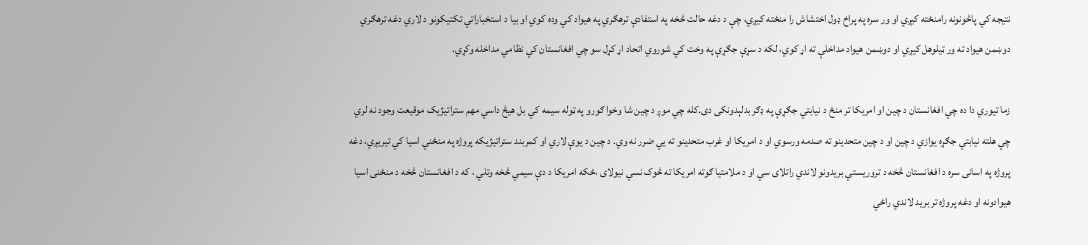نتیجه کي پاڅونونه رامنځته کیږي او ور سره په پراخ ډول اختشاش را منځته کیږي، چې د دغه حالت څخه په استفادې ترهګري په هیواد کي وده کوي او بیا د استخباراتي تکتیکونو د لاري دغه ترهګري دوښمن هیواد ته ور ټیلوهل کیږي او دوښمن هیواد مداخلې ته اړ کوي، لکه د سړې جګړې په وخت کي شوروي اتحاد اړ کړل سو چي افغانستان کي نظامي مداخله وکړي.

زما تیوري دا ده چي افغانستان د چین او امریکا تر منځ د نیابتي جګړې په ډګر بدلېدونکی دی.کله چي موږ د چین شا وخوا ګورو په ټوله سیمه کي بل هیڅ داسي مهم ستراتيژیک موقیعت وجود نه لري چي‌ هلته نیابتي جګړه یوازي د چین او د چین متحدینو ته صدمه ورسوي او د امریکا او غرب متحدینو ته يي ضرر نه وي. د چین د یوې لاري او کمربند ستراتيژيکه پروژه په منځني اسیا کي تیریږي، دغه پروژه په اسانی سره د افغانستان څخه د تروریستي بریدونو لاندي راتلای سي او د ملامتیا ګوته امریکا ته څوک نسي نیولای ،‌ځکه امریکا د دې سیمي څخه وتلي ، که د افغانستان څخه د منځنی اسیا هیوادونه او دغه پروژه تر برید لاندي راځي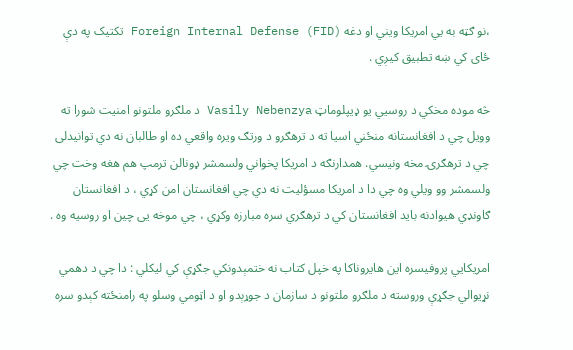،‌نو ګټه به يي امریکا ویني او دغه Foreign Internal Defense (FID) تکتیک په دې ځای کي ښه تطبیق کیږي .

څه موده مخکي د روسيي یو ډیپلوماټ Vasily Nebenzya د ملګرو ملتونو امنیت شورا ته وویل چي د افغانستانه منځني اسیا ته د ترهګرو د ورتګ ویره واقعي ده او طالبان نه دي توانیدلی چي‌ د ترهګرۍ مخه ونیسي. همدارنګه د امریکا پخواني ولسمشر ډونالن ترمپ هم هغه وخت چي ولسمشر وو ویلي وه چي دا د امریکا مسؤلیت نه دي چي افغانستان امن کړي ، د افغانستان ګاونډي هیوادنه باید افغانستان کي د ترهګري سره مبارزه وکړي ، چي موخه یی چین او روسیه وه .

امریکايي پروفیسره این هایروناکا په خپل کتاب نه ختمېدونکي جګړې کي لیکلي : دا چي د دهمي نړیوالي جګړې وروسته د ملګرو ملتونو د سازمان د جوړېدو او د اټومي وسلو په رامنځته کېدو سره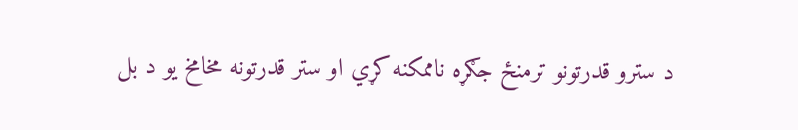د سترو قدرتونو ترمنځ جګړه ناممکنه کړي او ستر قدرتونه مخامخ یو د بل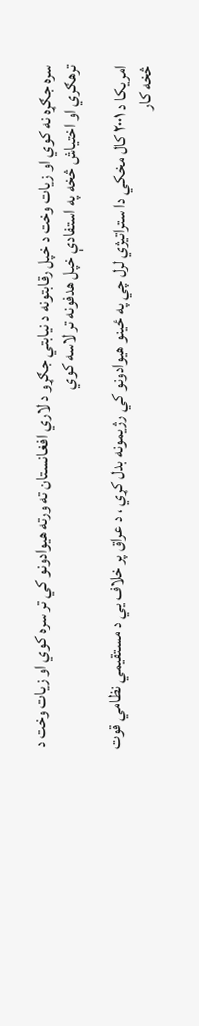سره جګړه نه کوي‌ او زیات وخت د خپل رقابتونه د نیابتي جګړو د لاري افغانستان ته ورته هیوادونو کي تر سره کوي او زیات وخت د ترهګري او اختیاش څخه په استفادې خپل هدفونه تر لاسه کوي

امریکا د ۲۰۰۱ کال مخکي دا ستراتيژي لرل چي په ځینو هیوادونو کي رژيمونه بدل کړي ، د عراق پر خلاف يي د مستقیمي نظامي قوت څخه کار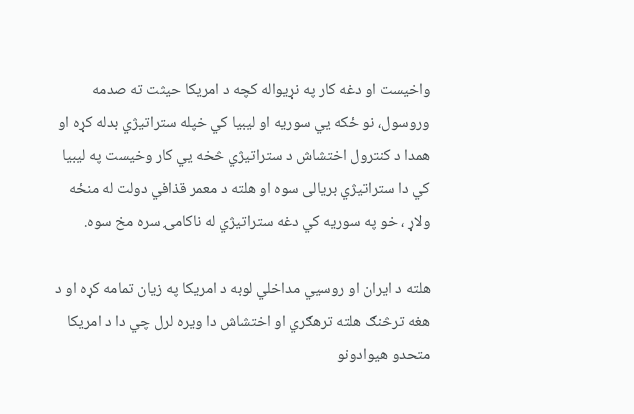واخیست او دغه کار په نړیواله کچه د امریکا حیثت ته صدمه وروسول، نو ځکه يي سوریه او لیبیا کي خپله ستراتيژي بدله کړه او همدا د کنترول اختشاش د ستراتيژي څخه يي کار وخیست په لیبیا کي دا ستراتیژي بریالی سوه او هلته د معمر قذافي دولت له منځه ولاړ ، خو په سوریه کي دغه ستراتيژي له ناکامۍ سره مخ سوه.

هلته د ایران او روسيي مداخلي لوبه د امریکا په زیان تمامه کړه او د هغه ترڅنګ هلته ترهګري او اختشاش دا ویره لرل چي دا د امریکا متحدو هیوادونو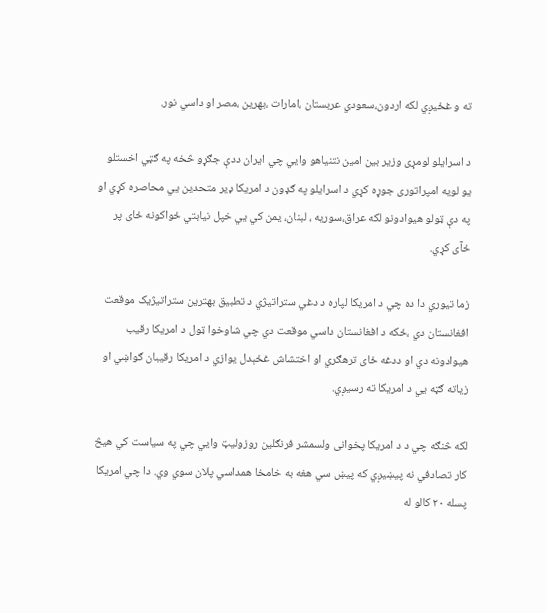ته و غځيږي لکه اردون،‌سعودي عربستان ،‌امارات ،‌بهرین ‌،‌مصر او داسي نور.

د اسرایلو لومړی وزیر بین امین نتنیاهو وايي چي‌ ایران ددې جګړو څخه په ګټي اخستلو یو لویه امپراتوری جوړه کړي د اسرایلو په ګډون د امریکا ډیر متحدین يي محاصره کړي او په دې ټولو هیوادونو لکه عراق،‌سوریه ، لبنان، یمن کي يي خپل نیابتي ځواکونه ځای پر ځآی کړي.

زما تیوري دا ده چي د امریکا لپاره د دغي ستراتيژي د تطبیق بهترین ستراتيژيک موقعت افغانستان دي ،‌ځکه د افغانستان داسي موقعت دي چي شاوخوا ټول د امریکا رقیب هیوادونه دي او ددغه ځای ترهګري او اختشاش غځېدل یوازي د امریکا رقیبان ګواښي‌ او زیاته ګټه يي د امریکا ته رسیږي.

لکه څنګه چي د د امریکا پخوانی ولسمشر فرنګلین روزولیټ وايي چي په سیاست کي هیڅ کار تصادفي نه پيښيږي که پيښ‌ سي هغه به خامخا همداسي پلان سوي وي. دا چي امریکا پسله ۲۰ کالو له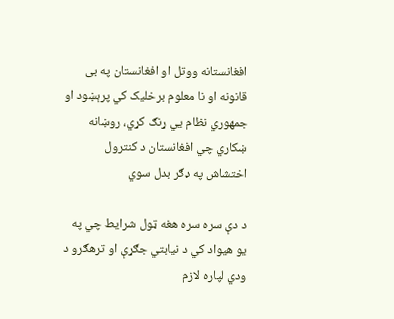افغانستانه ووتل او افغانستان په بی قانونه او نا معلوم برخلیک کي پرېښود او جمهوري نظام يي‌ ړنګ کړي،‌ روښانه ښکاري‌ چي افغانستان د کنترول اختشاش په ډګر بدل سوي

د دې سره سره هغه ټول شرایط چي په یو هیواد کي د نیابتي جګړې او ترهګرو د ودي لپاره لازم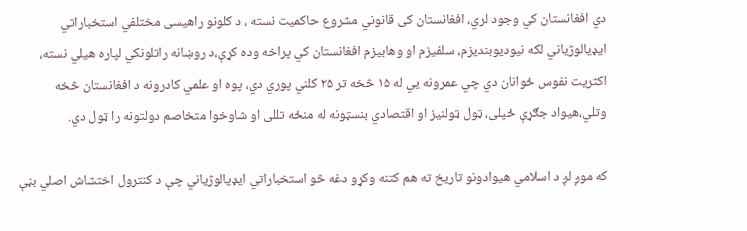دي افغانستان کي وجود لري،‌ افغانستان کی قانوني مشروع حاکمیت نسته ، د کلونو راهیسی مختلفي استخباراتي ایډیالوژیاني لکه نیودیوبندیزم، سلفیزم او وهابیزم افغانستان کي پراخه وده کړې،‌د روښانه راتلونکي لپاره هیلي نسته، اکثریت نفوس ځوانان دي چي عمرونه يي له ۱۵ څخه تر ۲۵ کلني پوري دي،‌ پوه او علمي کادرونه د افغانستان څخه وتلي،‌هیواد جګړې ځپلی، ټول ټولنیز او اقتصادي بنسټونه له منځه تللی او شاوخوا متخاصم دولتونه را ټول دي.

که موږ لږ د اسلامي هیوادونو تاریخ ته هم کتنه وکړو دغه څو استخباراتي ایډیالوژیاني چې د کنترول اختشاش اصلي بڼې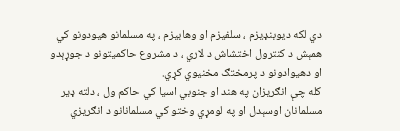دي لکه دیوبنډیزم ، سلفیزم او وهابیزم ، په مسلمانو هیودونو کي همېش د کنترول اختشاش د لاري ، د مشروع حاکمیتونو د جوړېدو او دهیوادونو د پرمختګ مخنیوي کړي.
کله چې انګریزان په هند او جنوبي اسیا کي حاکم ول ، دلته ډیر مسلمانان اوسېدل او په لومړي وختو کي مسلمانانو د انګریزي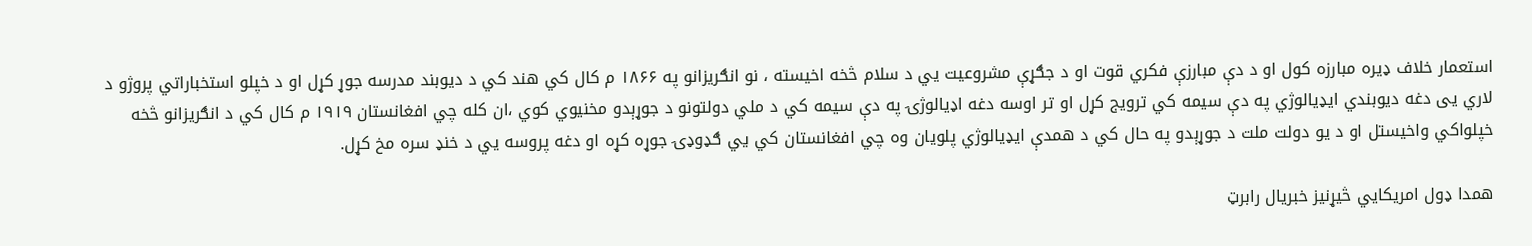استعمار خلاف ډیره مبارزه کول او د دې مبارزې فکري قوت او د جګړې مشروعیت يي د سلام څخه اخیسته ، نو انګریزانو په ۱۸۶۶ م کال کي هند کي د دیوبند مدرسه جوړ کړل او د خپلو استخباراتي پروژو د لاري يی دغه دیوبندي ایډیالوژي په دې سیمه کي ترویج کړل او تر اوسه دغه اډیالوژۍ په دې سیمه کي د ملي دولتونو د جوړېدو مخنیوي کوي ،‌ان کله چي افغانستان ۱۹۱۹ م کال کي د انګریزانو څخه خپلواکي واخیستل او د یو دولت ملت د جوړېدو په حال کي د همدې ایډیالوژي پلویان وه چي افغانستان کي يي ګډوډۍ جوړه کړه او دغه پروسه يي د خنډ سره مخ کړل.

همدا ډول امریکايي څیړنیز خبریال رابرټ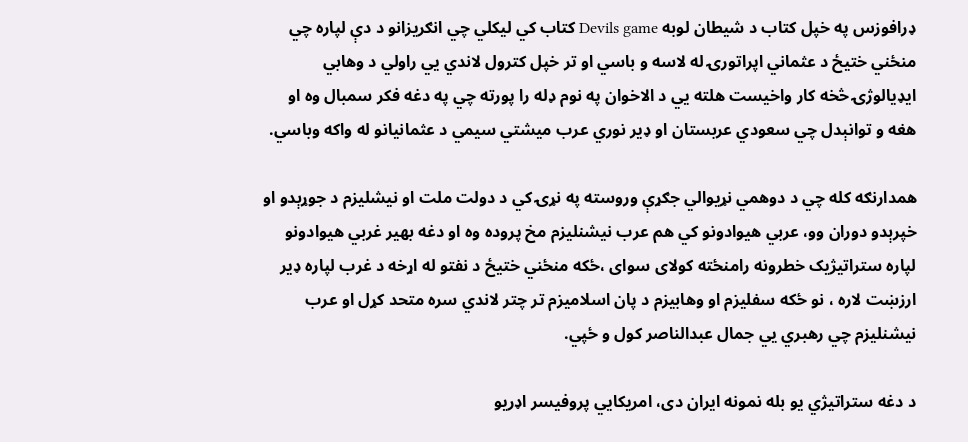ډرافوزس په خپل کتاب د شیطان لوبه Devils game کتاب کي لیکلي چي انګریزانو د دې لپاره چي منځني ختیځ د عثماني‌ اپراتورۍ له لاسه و باسي او تر خپل کترول لاندي يي راولي د وهابي ایډیالوژۍ څخه کار واخیست هلته يي د الاخوان په نوم ډله را پورته چي په دغه فکر سمبال وه او هغه و توانېدل چي سعودي عربستان او ډیر نوري عرب میشتي سیمي د عثمانیانو له واکه وباسي.

همدارنګه کله چي د دوهمي نړیوالي جګړې وروسته په نړۍ کي د دولت ملت او نیشلیزم د جوړېدو او خپرېدو دوران وو، عربي هیوادونو کي هم عرب نیشنلیزم مخ پروده وه او دغه بهیر غربي هیوادونو لپاره ستراتيژيک خطرونه رامنځته کولای سوای ،‌ځکه منځني ختیځ د نفتو له اړخه د غرب لپاره ډیر ارزښت لاره ، نو ځکه سفلیزم او وهابیزم د پان اسلامیزم تر چتر لاندي سره متحد کړل او عرب نیشنلیزم چي رهبري يي جمال عبدالناصر کول و ځپي.

د دغه ستراتيژي یو بله نمونه ایران دی،‌ امریکايي پروفیسر اډریو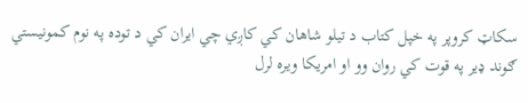سکاټ کروپر په خپل کتاب د تیلو شاهان کي کاږي چي ایران کي د توده په نوم کمونیستي ګوند ډیر په قوت کي روان وو او امریکا ویره لرل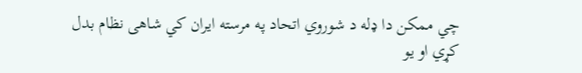چي ممکن دا ډله د شوروي اتحاد په مرسته ایران کي‌ شاهی نظام بدل کړي او یو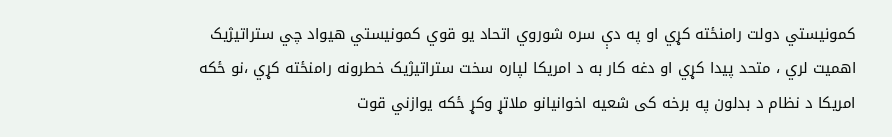کمونیستي دولت رامنځته کړي او په دې سره شوروي اتحاد یو قوي کمونیستي هیواد چي ستراتيژيک اهمیت لري ، متحد پیدا کړي او دغه کار به د امریکا لپاره سخت ستراتيژيک خطرونه رامنځته کړي ،‌نو ځکه امریکا د نظام د بدلون په برخه کی‌ شعیه اخوانیانو ملاتړ وکړ ځکه یوازني قوت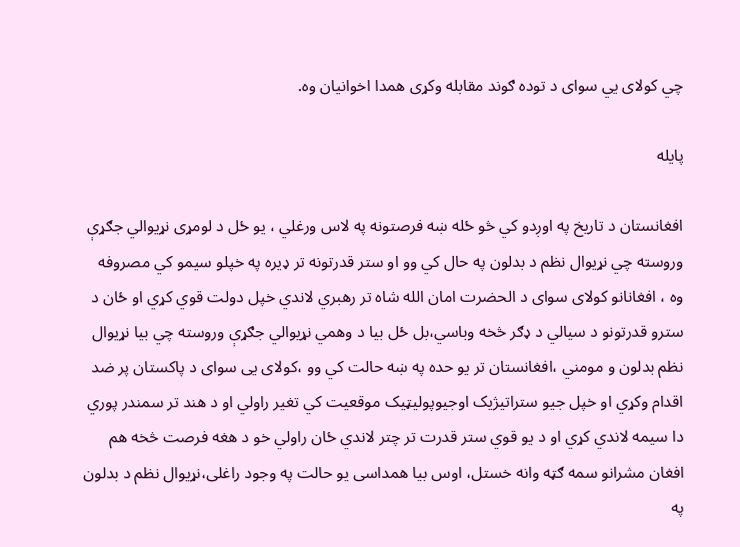چي کولای يي سوای د توده ګوند مقابله وکړی همدا اخوانیان وه.

پایله

افغانستان د تاریخ په اوږدو کي څو ځله ښه فرصتونه په لاس ورغلي ، یو ځل د لومړی نړیوالي جګړې وروسته چي‌ نړیوال نظم د بدلون په حال کي‌ وو او ستر قدرتونه تر ډیره په خپلو سیمو کي‌ مصروفه وه ، افغانانو کولای سوای د الحضرت امان الله شاه تر رهبري لاندي خپل دولت قوي کړي او ځان د سترو قدرتونو د سیالي‌ د ډګر څخه وباسي،‌بل ځل بیا د وهمي نړیوالي جګړې وروسته چي بیا نړیوال نظم بدلون و مومني ،‌افغانستان تر یو حده په ښه حالت کي وو ،‌کولای یی سوای د پاکستان پر ضد اقدام وکړي او خپل جیو ستراتيژيک اوجیوپولیټیک موقعیت کي تغیر راولي او د هند تر سمندر پوري دا سیمه لاندي کړي او د یو قوي ستر قدرت تر چتر لاندي ځان راولي خو د هغه فرصت څخه هم افغان مشرانو سمه ګټه وانه خستل، اوس بیا همداسی یو حالت په وجود راغلی،‌نړیوال نظم د بدلون په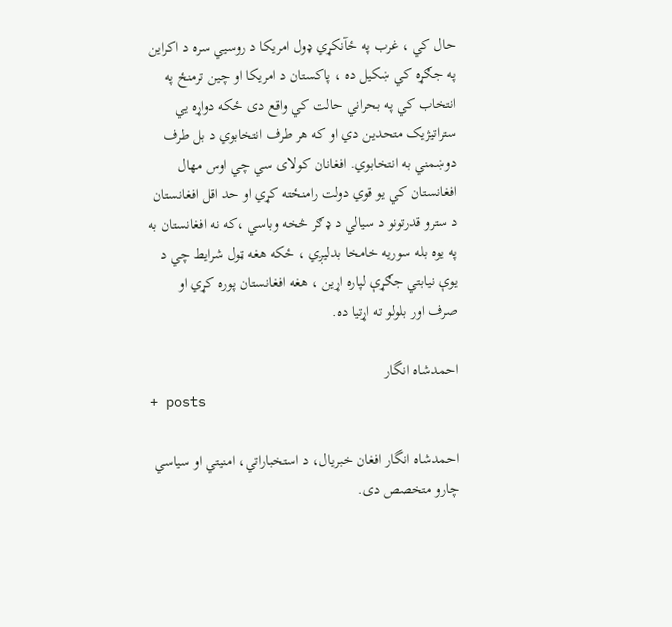حال کي ،‌ غرب په ځآنکړي‌ ډول امریکا د روسيي سره د اکراین په جګړه کي ښکیل ده ، پاکستان د امریکا او چین ترمنځ په انتخاب کي په بحراني حالت کي واقع دی ځکه دواړه يي ستراتیژيک متحدین دي او که هر طرف انتخابوي د بل طرف دوښمني به انتخابوي‌. افغانان کولای سي چي اوس مهال افغانستان کي یو قوي دولت رامنځته کړي او حد اقل افغانستان د سترو قدرتونو د سیالي د ډګر څخه وباسي ،‌که نه افغانستان به په یوه بله سوریه خامخا بدلیږي ، ځکه هغه ټول شرایط چي د یوې نیابتي جګړې لپاره اړین ، هغه افغانستان پوره کړي او صرف اور بلولو ته اړتیا ده.

احمدشاه انگار
+ posts

احمدشاه انگار افغان خبریال، د استخباراتي، امنیتي او سیاسي چارو متخصص دی.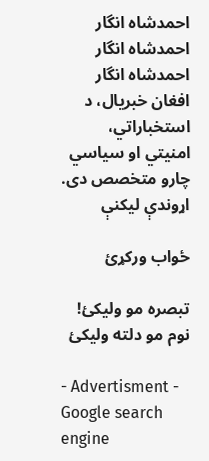احمدشاه انگار
احمدشاه انگار
احمدشاه انگار افغان خبریال، د استخباراتي، امنیتي او سیاسي چارو متخصص دی.
اړوندې لیکنې

ځواب ورکړئ

تبصره مو ولیکئ!
نوم مو دلته ولیکئ

- Advertisment -
Google search engine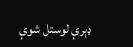ډېرې لوستل شوې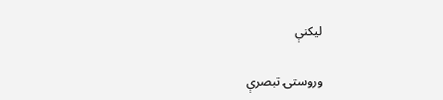لیکنې

وروستۍ تبصرې